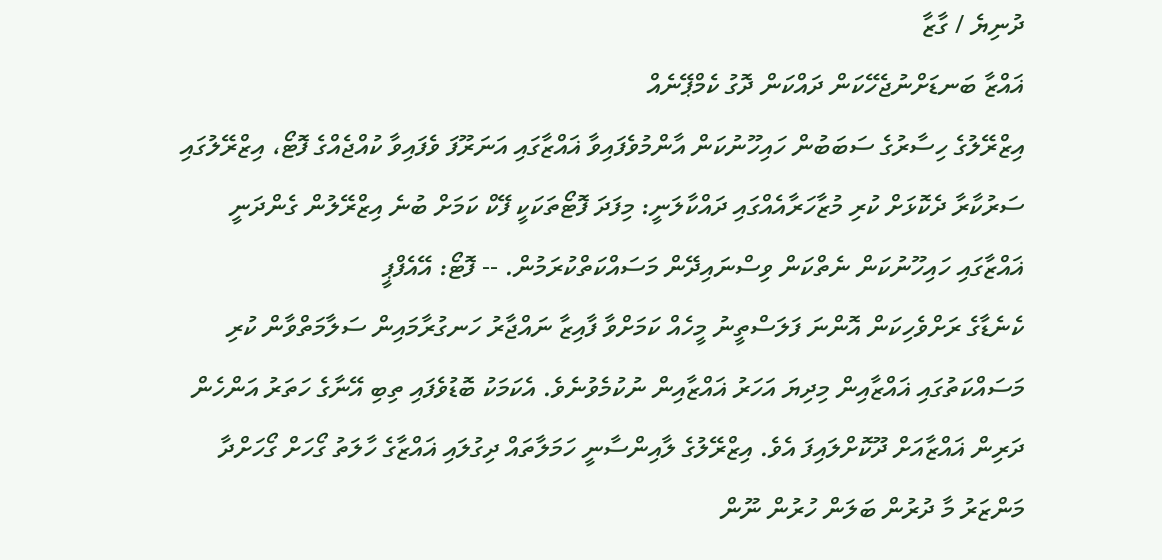ދުނިޔެ / ގާޒާ
ޣައްޒާ ބަނޑަށްނުޖެހޭކަން ދައްކަން ދޮގު ކެމްޕޭނެއް
އިޒްރޭލުގެ ހިސާރުގެ ސަބަބުން ހައިހޫނުކަން އާންމުވެފައިވާ ޣައްޒާގައި އަނަރޫފަ ވެފައިވާ ކުއްޖެއްގެ ފޮޓޯ، އިޒްރޭލުގައި ސަރުކާރާ ދެކޮޅަށް ކުރި މުޒާހަރާއެއްގައި ދައްކާލަނީ: މިފަދަ ފޮޓޯތަކަކީ ފޭކް ކަމަށް ބުނެ އިޒްރޭލުން ގެންދަނީ ޣައްޒާގައި ހައިހޫނުކަން ނެތްކަން ވިސްނައިދޭން މަސައްކަތްކުރަމުން. -- ފޮޓޯ: އޭއެފްޕީ
ކެނެޑާގެ ރަށްވެހިކަން އޮންނަ ފަލަސްތީނު މީހެއް ކަމަށްވާ ފާއިޒާ ނައްޖާރު ހަނގުރާމައިން ސަލާމަތްވާން ކުރި މަސައްކަތުގައި ޣައްޒާއިން މިދިޔަ އަހަރު ޣައްޒާއިން ނުކުމެވުނެވެ. އެކަމަކު ބޮޑުވެފައި ތިބި އޭނާގެ ހަތަރު އަންހެން ދަރިން ޣައްޒާއަށް ދޫކޮށްލައިފަ އެވެ. އިޒްރޭލުގެ ލާއިންސާނީ ހަމަލާތައް ދިގުލައި ޣައްޒާގެ ހާލަތު ގޯހަށް ގޯހަށްދާ މަންޒަރު މާ ދުރުން ބަލަން ހުރުން ނޫން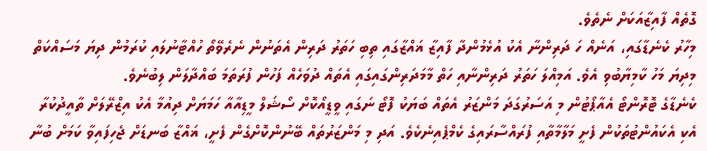ގޮތެއް ފާއިޒާއަކަށް ނެތެވެ.
މިހާރު ކެނެޑާގައި، އަނެއް ހަ ދަރިންނާ އެކު އުޅެމުންދާ ފާއިޒާ ޣައްޒާގައި ތިބި ހަތަރު ދަރިން އެތަނުން ނެރެވޭތޯ ހުއްޓާނުލައި ކުރަމުން ދިޔަ މަސައްކަތް މިދިޔަ މަހު ކާމިޔާބުވި އެވެ. އަމިއްލަ ހަތަރު ދަރިންނާއި ހަތް މާމަދަރިންގައިގައި އެތައް ދުވަހެއް ފަހުން ފުރަތަމަ ބައްދާލަން ލިބުނެވެ.
ކެނެޑާގެ ޓޮރޮންޓޯ އެއާޕޯޓުން މި އަސަރުގަދަ މަންޒަރު އެތައް ބަޔަކު ފޮޓޯ ނަގައި ވީޑީއޯކޮށް ސޯޝަލް މީޑިއާއާ ހަމަޔަށް ދިއުމާ އެކު އިޒްރޭލަށް ތާއީދުކުރާ އެކި އެކައުންޓުތަކުން ފެށީ މަލާމާތާއި ފުރައްސާރައިގެ ކެމްޕެއިނެކެވެ. އަދި މި މަންޒަރުތައް ބޭނުންކޮށްގެން ފެށީ، ޣައްޒާ ބަނޑަށް ޖެހިފައިވާ ކަމަށް ބުނާ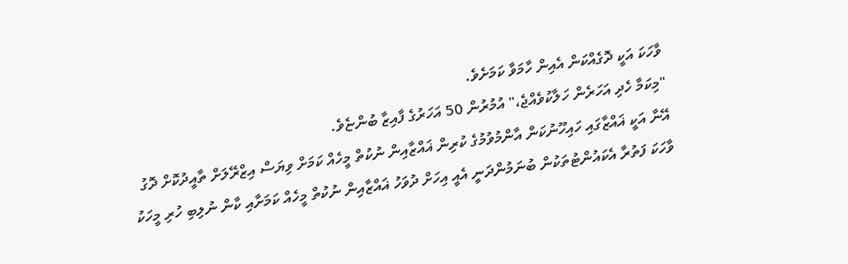ވާހަކަ އަކީ ދޮގެއްކަން އެއިން ހާމަވާ ކަމަށެވެ.
"މިކަމާ ހެދި އަހަރެން ހަލާކުވެއްޖެ،" އުމުރުން 50 އަހަރުގެ ފާއިޒާ ބުންޏެވެ.
އޭނާ އަކީ ޣައްޒާގައި ހައިހޫނުކަން އާންމުވުމުގެ ކުރިން ޣައްޒާއިން ނުކުތް މީހެއް ކަމަށް ވިޔަސް އިޒްރޭލަށް ތާއީދުކޮށް ދޮގު ވާހަކަ ފަތުރާ އެކައުންޓުތަކުން ބުނަމުންދަނީ އެއީ އިހަށް ދުވަހު ޣައްޒާއިން ނުކުތް މީހެއް ކަމަށާއި ކާން ނުލިބި ހުރި މީހަކު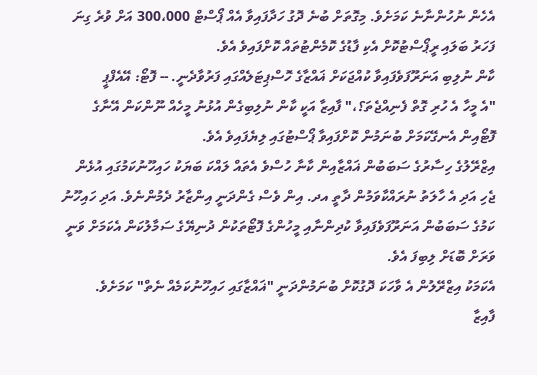އެހެން ނުހުންނާނެ ކަމަށެވެ. މިގޮތަށް ބުނެ ދޮގު ހަދާފައިވާ އެއް ޕޯސްޓް 300،000 އަށް ވުރެ ގިނަ ފަހަރު ބަލައި ރީޕޯސްޓުކޮށް އެކި ފާޑުގެ ކޮމެންޓުތައް ކޮށްފައިވެ އެވެ.
ކާން ނުލިބި އަނަރޫފަވެފައިވާ ކުއްޖަކަށް ޣައްޒާގެ ހޮސްޕިޓަލެއްގައި ފަރުވާދެނީ. -- ފޮޓޯ: އޭއެފްޕީ
"އެ މީހާ އެ ހުރި ގޮތް ފެނިއްޖެތަ؟،" ފާއިޒާ އަކީ ކާން ނުލިބިގެން އުޅުނު މީހެއް ނޫންކަން އޭނާގެ ފޮޓޯއިން އެނގޭކަމަށް ބުނަމުން ކޮށްފައިވާ ޕޯސްޓުގައި ލިޔެފައިވެ އެވެ.
އިޒްރޭލުގެ ހިސާރުގެ ސަބަބުން ޣައްޒާއިން ކާނާ ހުސްވެ އެތައް ލައްކަ ބަޔަކު ހައިހޫނުކަމުގައި އުޅެން ޖެހި އަދި އެ ހާލަތު ނުރައްކާވަމުން ދާތީ އދ. އިން ވެސް ގެންދަނީ އިންޒާރު ދެމުންނެވެ. އަދި ހައިހޫނު ކަމުގެ ސަބަބުން އަނަރޫފަވެފައިވާ ކުދިންނާއި މީހުންގެ ފޮޓޯތަކުން ދުނިޔޭގެ ސަމާލުކަން އެކަމަށް ވަނީ ވަރަށް ބޮޑަށް ލިބިފަ އެވެ.
އެކަމަކު އިޒްރޭލުން އެ ވާހަކަ ދޮގުކޮށް ބުނަމުންދަނީ "ޣައްޒާގައި ހައިހޫނުކަމެއް ނެތް" ކަމަށެވެ.
ފާއިޒާ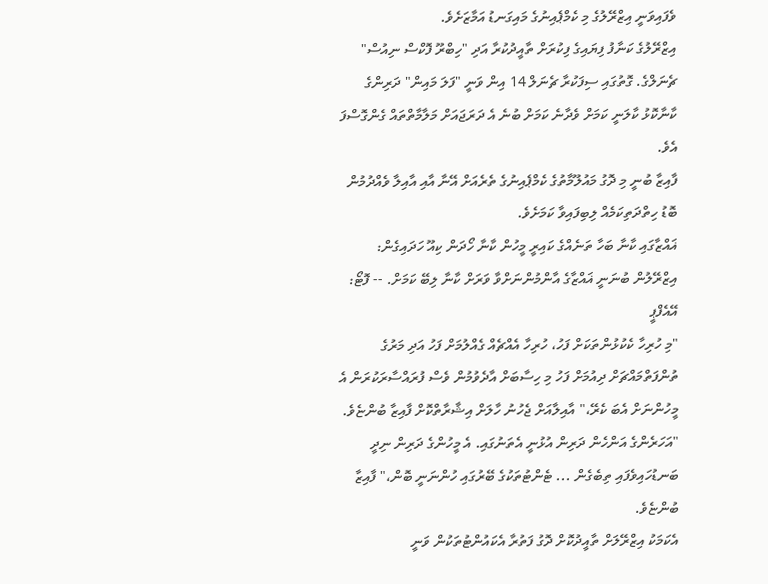ވެފައިވަނީ އިޒްރޭލުގެ މި ކެމްޕެއިނުގެ މައިގަނޑު އަމާޒަށެވެ.
އިޒްރޭލުގެ ކަނާފު ފިޔައިގެ ފިކުރަށް ތާއީދުކުރާ އަދި "ހިބްރޫ ފޮކްސް ނިއުސް" ޗެނަލްގެ. ގޮތުގައި ސިފަކުރާ ޗެނަލް 14 އިން ވަނީ "ފަލަ މައިން" ދަރިންގެ ކާނާކޮޅު ކާލަނީ ކަމަށް ވެދާނެ ކަމަށް ބުނެ އެ ދަރަޖައަށް މަލާމާތްތައް ގެންގޮސްފަ އެވެ.
ފާއިޒާ ބުނީ މި ދޮގު މައުލޫމާތުގެ ކެމްޕެއިނުގެ ތެރެއަށް އޭނާ އާއި އާއިލާ ވެއްދުމުން ބޮޑު ހިތްދަތިކަމެއް ލިބިފައިވާ ކަމަށެވެ.
ޣައްޒާގައި ކާނާ ބަހާ ތަނެއްގެ ކައިރީ މީހުން ކާނާ ހޯދަން ކިއޫ ހަދައިގެން: އިޒްރޭލުން ބުނަނީ ޣައްޒާގެ އާންމުންނަށްވާ ވަރަށް ކާނާ ލިބޭ ކަމަށް. -- ފޮޓޯ: އޭއެފްޕީ
"މި ހުރިހާ ކެކުޅުންތަކަށް ފަހު، ހުރިހާ އެއްޗެއް ގެއްލުމަށް ފަހު އަދި މަރުގެ ތުންފަތްމައްޗަށް ދިއުމަށް ފަހު މި ހިސާބަށް އާދެވުމުން ވެސް ފުރައްސާރަކުރަން އެ މީހުންނަށް އެބަ ކެރޭ،" އާއިލާއަށް ޖެހުނު ހާލަށް އިޝާރާތްކޮށް ފާއިޒާ ބުންޏެވެ.
"އަހަރެންގެ އަންހެން ދަރިން އުޅުނީ އެތަނުގައި. އެ މީހުންގެ ދަރިން ނިދީ ބަނޑުހައިވެފައި ތިބެގެން ... ޓެންޓުތަކުގެ ބޭރުގައި ހުންނަނީ ބޮން،" ފާއިޒާ ބުންޏެވެ.
އެކަމަކު އިޒްރޭލަށް ތާއީދުކޮށް ދޮގު ފަތުރާ އެކައުންޓުތަކުން ވަނީ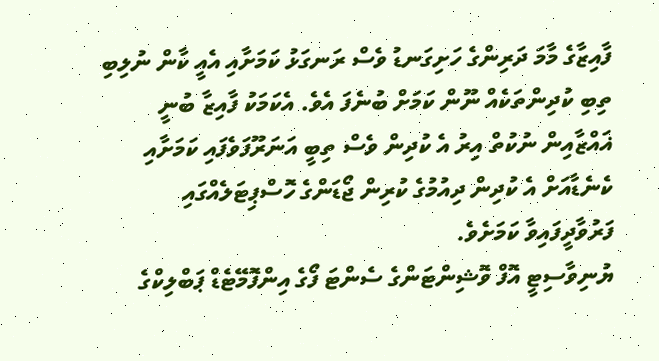ފާއިޒާގެ މާމަ ދަރިންގެ ހަށިގަނޑު ވެސް ރަނގަޅު ކަމަށާއި އެއީ ކާން ނުލިބި ތިބި ކުދިންތަކެއް ނޫން ކަމަށް ބުނެފަ އެވެ. އެކަމަކު ފާއިޒާ ބުނީ ޣައްޒާއިން ނުކުތް އިރު އެ ކުދިން ވެސް ތިބީ އަނަރޫފަވެފައި ކަމަށާއި ކެނެޑާއަށް އެ ކުދިން ދިއުމުގެ ކުރިން ޖޯޑަންގެ ހޮސްޕިޓަލެއްގައި ފަރުވާދީފައިވާ ކަމަށެވެ.
ޔުނިވާސިޓީ އޮފް ވޮޝިންޓަންގެ ސެންޓަ ފޯގެ އިންފޮމޭޓެޑް ޕަބްލިކްގެ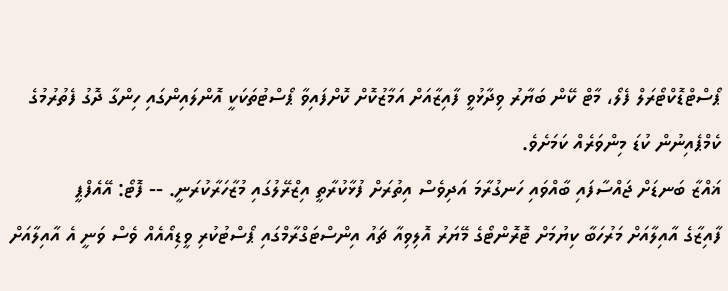ޕޯސްޓްޑޮކްޓޯރަލް ފެލޯ، މާޓް ކޭން ބަޔާރު ވިދާޅުވީ ފާއިޒާއަށް އަމާޒުކޮށް ކޮށްފައިވާ ޕޯސްޓުތަކަކީ އޮންލައިންގައި ހިންގާ ދޮގު ފެތުރުމުގެ ކެމްޕެއިނުން ކުޑަ މިންވަރެއް ކަމަށެވެ.
ޣައްޒާ ބަނޑަށް ޖައްސާފައި ބާއްވައި ހަނގުރާމަ އަދިވެސް އިތުރަށް ފުޅާކުރާތީ އިޒްރޭލުގައި މުޒާހަރާކުރަނީ. -- ފޮޓޯ: އޭއެފްޕީ
ފާއިޒާގެ އާއިލާއަށް މަރުހަބާ ކިޔުމަށް ޓޮރޮންޓޯގެ މޭޔަރު އޮލިވިއާ ޗައު އިންސްޓަގްރާމްގައި ޕޯސްޓުކުރި ވީޑިއޯއެއް ވެސް ވަނީ އެ އާއިލާއަށް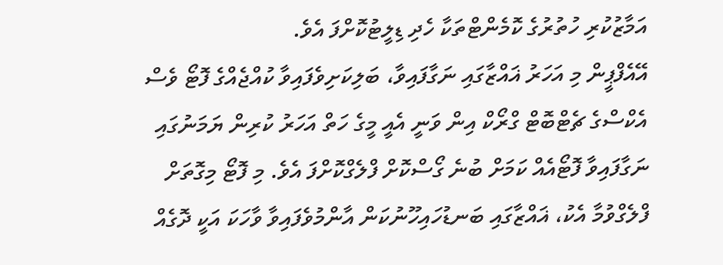އަމާޒުކުރި ހުތުރުގެ ކޮމެންޓްތަކާ ހެދި ޑިލީޓުކޮށްފަ އެވެ.
އޭއެފްޕީން މި އަހަރު ޣައްޒާގައި ނަގާފައިވާ، ބަލިކަށިވެފައިވާ ކުއްޖެއްގެ ފޮޓޯ ވެސް އެކްސްގެ ޗެޓްބޮޓް ގްރޯކް އިން ވަނީ އެއީ މީގެ ހަތް އަހަރު ކުރިން ޔަމަނުގައި ނަގާފައިވާ ފޮޓޯއެއް ކަމަށް ބުނެ ގޯސްކޮށް ފްލެގްކޮށްފަ އެވެ. މި ފޮޓޯ މިގޮތަށް ފްލެގްވުމާ އެކު، ޣައްޒާގައި ބަނޑުހައިހޫނުކަން އާންމުވެފައިވާ ވާހަކަ އަކީ ދޮގެއް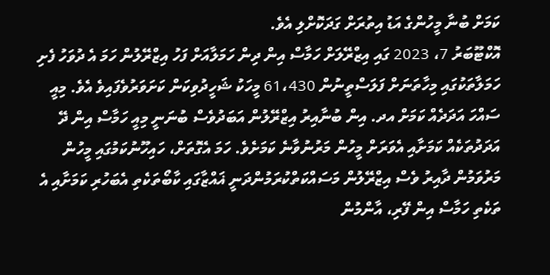ކަމަށް ބުނާ މީހުންގެ އަޑު އިތުރަށް ގަދަކޮށްލި އެވެ.
އޮކްޓޫބަރު 7، 2023 ގައި އިޒްރޭލަށް ހަމާސް އިން ދިން ހަމަލާއަށް ފަހު އިޒްރޭލުން ހަމަ އެ ދުވަހު ފެށި ހަމަލާތަކުގައި މިހާތަނަށް ފަލަސްތީނުން 61،430 މީހަކު ޝަހީދުވިކަން ކަށަވަރުވެފައިވެ އެވެ. މިއީ ސައްހަ އަދަދެއް ކަމަށް އދ. އިން ބުނާއިރު އިޒްރޭލުން އަބަދުވެސް ބުނަނީ މިއީ ހަމާސް އިން ދޭ އަދަދުތަކެއް ކަމަށާއި އެވަރަށް މީހުން މަރުނުވާނެ ކަމަށެވެ. ހަމަ އެގޮތަށް، ހައިހޫނުކަމުގައި މީހުން މަރުވަމުން ދާއިރު ވެސް އިޒްރޭލުން މަސައްކަތްކުރަމުންދަނީ ޣައްޒާގައި ކާބޯތަކެތި އެބަހުރި ކަމަށާއި އެ ތަކެތި ހަމާސް އިން ފޭރި، އާންމުން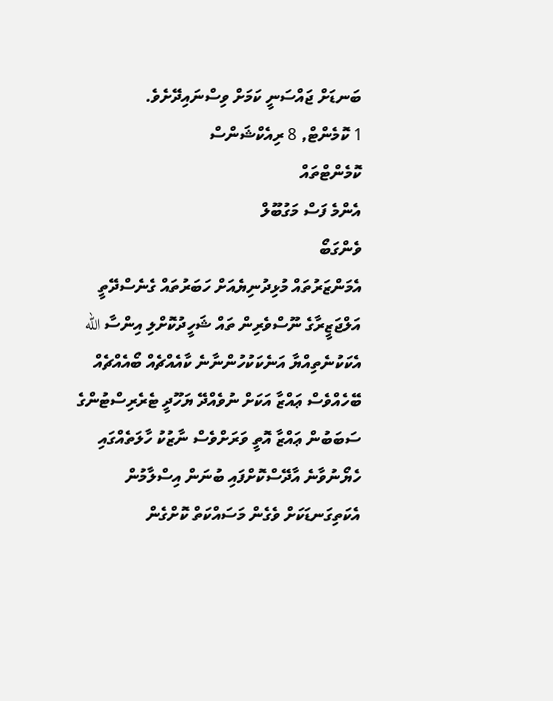ބަނޑަށް ޖައްސަނީ ކަމަށް ވިސްނައިދޭށެވެ.
1 ކޮމެންޓް, 8 ރިއެކްޝަންސް
ކޮމެންޓްތައް
އެންމެ ފަސް މަގުބޫލް
ވެންގަބޯ
އެމަންޒަރުތައް މުޅިދުނިޔެއަށް ހަބަރުތައް ގެނެސްދޭތީ އަލްޖަޒީރާގެ ނޫސްވެރިން ތައް ޝަހީދުކޮށްލި އިންސާ الله އެކަކުނެތިއްޔާ އަނެކަކުހުންނާނެ ކާއެއްޗެއް ބޯއެއްޗެއް ބޭހެއްވެސް ޢައްޒާ އަކަށް ނުވެއްދޭ ޔަހޫދީ ޓެރެރިސްޓުންގެ ސަބަބުން ޢައްޒާ އޮތީ ވަރަށްވެސް ނާޒުކު ހާލަތެއްގައި ހެޔޯނުވާނެ އާދޭސްކޮށްފައި ބުނަން އިސްލާމުން އެކަތިގަނޑަކަށް ވެގެން މަސައްކަތް ކޮށްގެން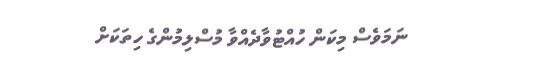ނަމަވެސް މިކަން ހުއްޓުވާދެއްވާ މުސްލިމުންގެ ހިތަކަށް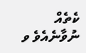ކެތެއް ނުވާނެއެވެ ވ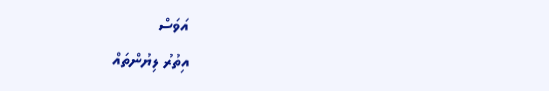އަވަސް
އިތުރު ލިޔުންތައް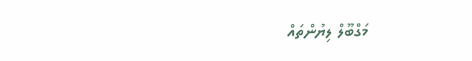މަގްބޫލް ލިޔުންތައް